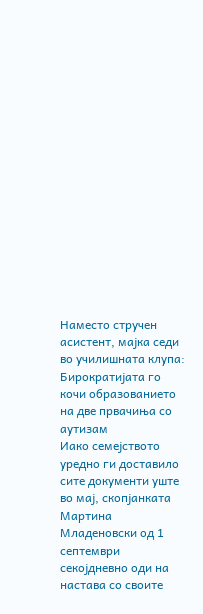Наместо стручен асистент, мајка седи во училишната клупа: Бирократијата го кочи образованието на две првачиња со аутизам
Иако семејството уредно ги доставило сите документи уште во мај, скопјанката Мартина Младеновски од 1 септември секојдневно оди на настава со своите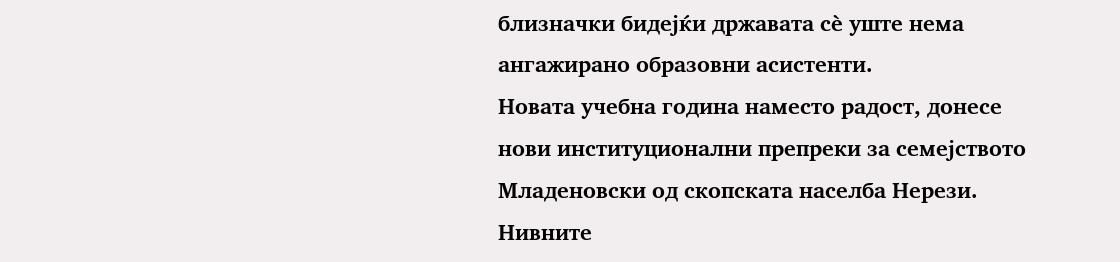близначки бидејќи државата сè уште нема ангажирано образовни асистенти.
Новата учебна година наместо радост, донесе нови институционални препреки за семејството Младеновски од скопската населба Нерези. Нивните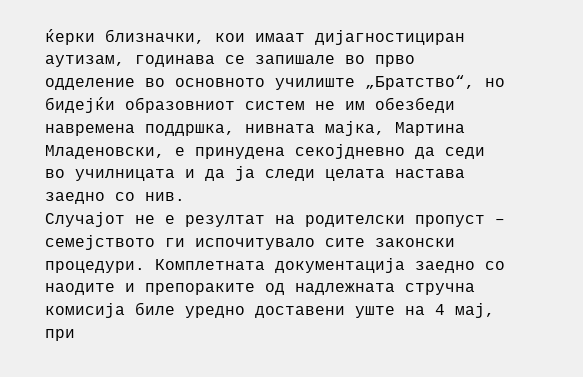ќерки близначки, кои имаат дијагностициран аутизам, годинава се запишале во прво одделение во основното училиште „Братство“, но бидејќи образовниот систем не им обезбеди навремена поддршка, нивната мајка, Мартина Младеновски, е принудена секојдневно да седи во училницата и да ја следи целата настава заедно со нив.
Случајот не е резултат на родителски пропуст – семејството ги испочитувало сите законски процедури. Комплетната документација заедно со наодите и препораките од надлежната стручна комисија биле уредно доставени уште на 4 мај, при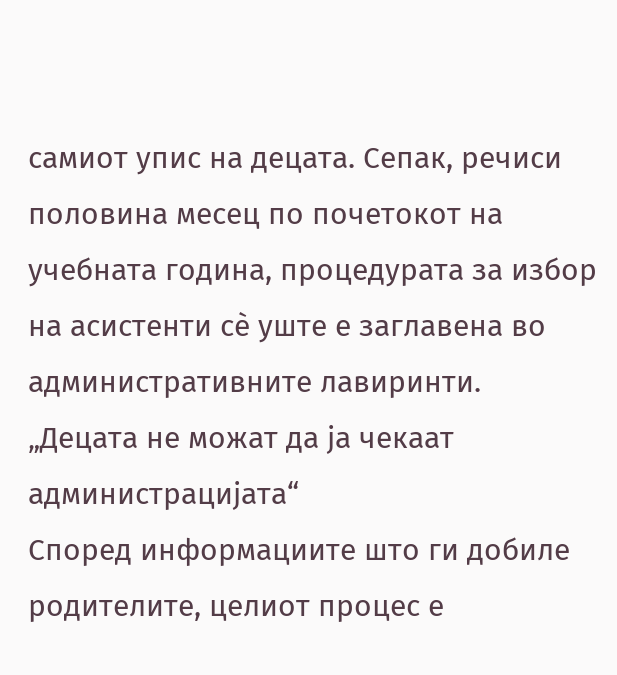самиот упис на децата. Сепак, речиси половина месец по почетокот на учебната година, процедурата за избор на асистенти сè уште е заглавена во административните лавиринти.
„Децата не можат да ја чекаат администрацијата“
Според информациите што ги добиле родителите, целиот процес е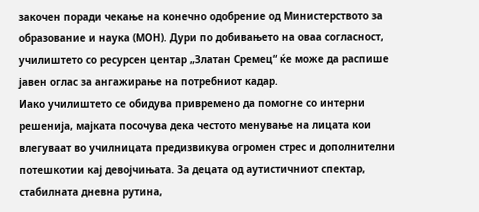закочен поради чекање на конечно одобрение од Министерството за образование и наука (МОН). Дури по добивањето на оваа согласност, училиштето со ресурсен центар „Златан Сремец“ ќе може да распише јавен оглас за ангажирање на потребниот кадар.
Иако училиштето се обидува привремено да помогне со интерни решенија, мајката посочува дека честото менување на лицата кои влегуваат во училницата предизвикува огромен стрес и дополнителни потешкотии кај девојчињата. За децата од аутистичниот спектар, стабилната дневна рутина,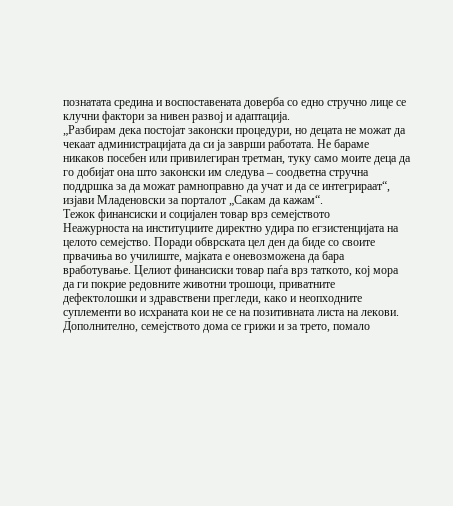познатата средина и воспоставената доверба со едно стручно лице се клучни фактори за нивен развој и адаптација.
„Разбирам дека постојат законски процедури, но децата не можат да чекаат администрацијата да си ја заврши работата. Не бараме никаков посебен или привилегиран третман, туку само моите деца да го добијат она што законски им следува – соодветна стручна поддршка за да можат рамноправно да учат и да се интегрираат“, изјави Младеновски за порталот „Сакам да кажам“.
Тежок финансиски и социјален товар врз семејството
Неажурноста на институциите директно удира по егзистенцијата на целото семејство. Поради обврската цел ден да биде со своите првачиња во училиште, мајката е оневозможена да бара вработување. Целиот финансиски товар паѓа врз таткото, кој мора да ги покрие редовните животни трошоци, приватните дефектолошки и здравствени прегледи, како и неопходните суплементи во исхраната кои не се на позитивната листа на лекови. Дополнително, семејството дома се грижи и за трето, помало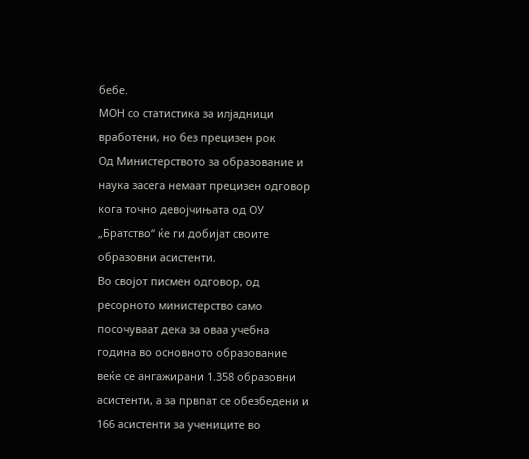бебе.
МОН со статистика за илјадници вработени, но без прецизен рок
Од Министерството за образование и наука засега немаат прецизен одговор кога точно девојчињата од ОУ „Братство“ ќе ги добијат своите образовни асистенти.
Во својот писмен одговор, од ресорното министерство само посочуваат дека за оваа учебна година во основното образование веќе се ангажирани 1.358 образовни асистенти, а за првпат се обезбедени и 166 асистенти за учениците во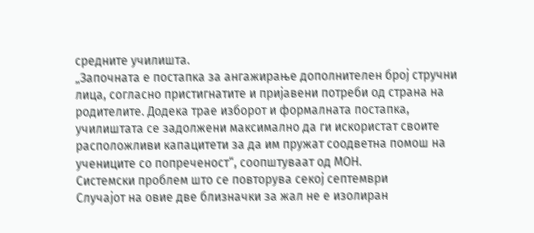средните училишта.
„Започната е постапка за ангажирање дополнителен број стручни лица, согласно пристигнатите и пријавени потреби од страна на родителите. Додека трае изборот и формалната постапка, училиштата се задолжени максимално да ги искористат своите расположливи капацитети за да им пружат соодветна помош на учениците со попреченост“, соопштуваат од МОН.
Системски проблем што се повторува секој септември
Случајот на овие две близначки за жал не е изолиран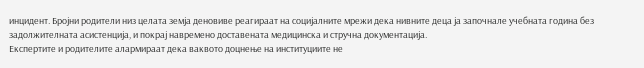инцидент. Бројни родители низ целата земја деновиве реагираат на социјалните мрежи дека нивните деца ја започнале учебната година без задолжителната асистенција, и покрај навремено доставената медицинска и стручна документација.
Експертите и родителите алармираат дека ваквото доцнење на институциите не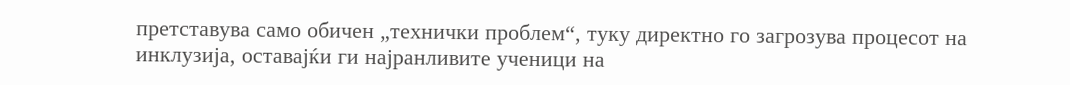претставува само обичен „технички проблем“, туку директно го загрозува процесот на инклузија, оставајќи ги најранливите ученици на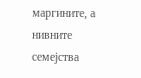маргините, а нивните семејства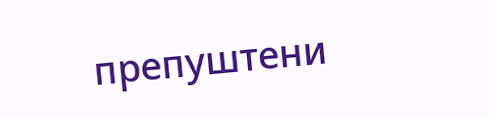препуштени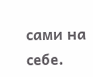сами на себе.